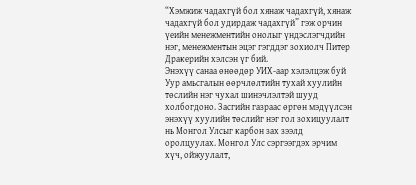“Хэмжиж чадахгүй бол хянаж чадахгүй, хянаж чадахгүй бол удирдаж чадахгүй” гэж орчин үеийн менежментийн онолыг үндэслэгчдийн нэг, менежментын эцэг гэгддэг зохиолч Питер Дракерийн хэлсэн үг бий.
Энэхүү санаа өнөөдөр УИХ-аар хэлэлцэж буй Уур амьсгалын өөрчлөлтийн тухай хуулийн төслийн нэг чухал шинэчлэлтэй шууд холбогдоно. Засгийн газраас өргөн мэдүүлсэн энэхүү хуулийн төслийг нэг гол зохицуулалт нь Монгол Улсыг карбон зах зээлд оролцуулах. Монгол Улс сэргээгдэх эрчим хүч, ойжуулалт,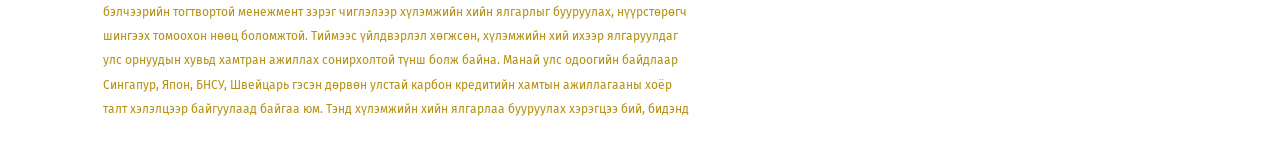бэлчээрийн тогтвортой менежмент зэрэг чиглэлээр хүлэмжийн хийн ялгарлыг бууруулах, нүүрстөрөгч шингээх томоохон нөөц боломжтой. Тиймээс үйлдвэрлэл хөгжсөн, хүлэмжийн хий ихээр ялгаруулдаг улс орнуудын хувьд хамтран ажиллах сонирхолтой түнш болж байна. Манай улс одоогийн байдлаар Сингапур, Япон, БНСУ, Швейцарь гэсэн дөрвөн улстай карбон кредитийн хамтын ажиллагааны хоёр талт хэлэлцээр байгуулаад байгаа юм. Тэнд хүлэмжийн хийн ялгарлаа бууруулах хэрэгцээ бий, бидэнд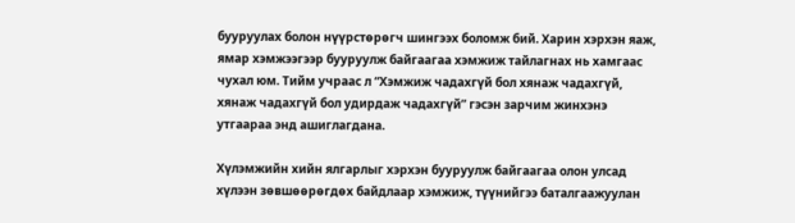бууруулах болон нүүрстөрөгч шингээх боломж бий. Харин хэрхэн яаж, ямар хэмжээгээр бууруулж байгаагаа хэмжиж тайлагнах нь хамгаас чухал юм. Тийм учраас л “Хэмжиж чадахгүй бол хянаж чадахгүй, хянаж чадахгүй бол удирдаж чадахгүй” гэсэн зарчим жинхэнэ утгаараа энд ашиглагдана.

Хүлэмжийн хийн ялгарлыг хэрхэн бууруулж байгаагаа олон улсад хүлээн зөвшөөрөгдөх байдлаар хэмжиж, түүнийгээ баталгаажуулан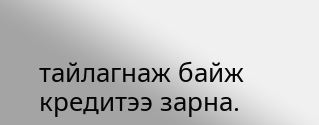тайлагнаж байж кредитээ зарна.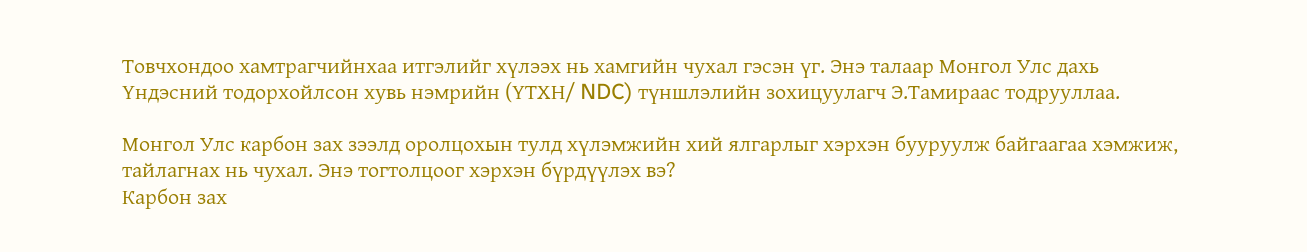Товчхондоо хамтрагчийнхаа итгэлийг хүлээх нь хамгийн чухал гэсэн үг. Энэ талаар Монгол Улс дахь Үндэсний тодорхойлсон хувь нэмрийн (ҮТХН/ NDC) түншлэлийн зохицуулагч Э.Тамираас тодрууллаа.

Монгол Улс карбон зах зээлд оролцохын тулд хүлэмжийн хий ялгарлыг хэрхэн бууруулж байгаагаа хэмжиж, тайлагнах нь чухал. Энэ тогтолцоог хэрхэн бүрдүүлэх вэ?
Карбон зах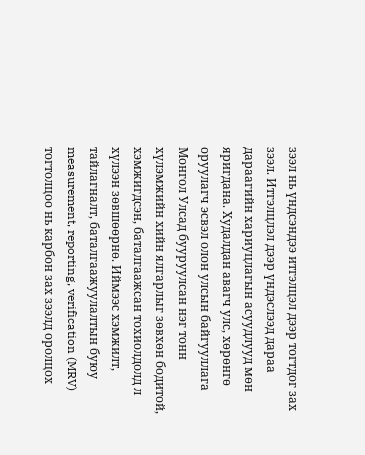зээл нь үндсэндээ итгэлцэл дээр тогтдог зах зээл. Итгэлцлэл дээр үндэслээд дараа дараагийн хариуцлагын асуудлууд мөн яригдана. Худалдан авагч улс, хөрөнгө оруулагч эсвэл олон улсын байгууллага Монгол Улсад бууруулсан нэг тонн хүлэмжийн хийн ялгарлыг зөвхөн бодитой, хэмжигдсэн, баталгаажсан тохиолдолд л хүлээн зөвшөөрнө. Иймээс хэмжилт, тайлагналт, баталгаажуулалтын буюу measurement, reporting, verification (MRV) тогтолцоо нь карбон зах зээлд оролцох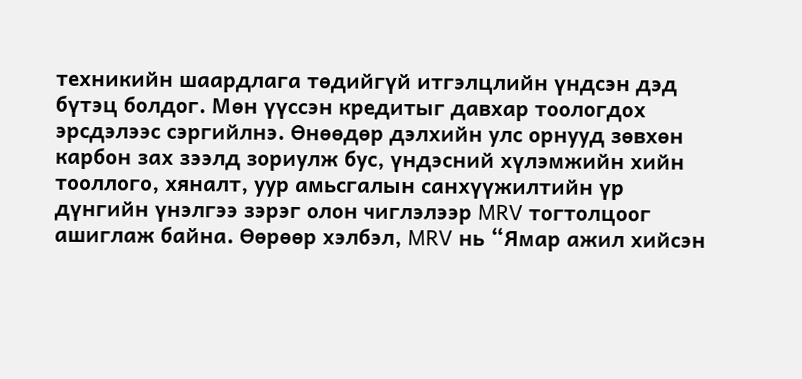техникийн шаардлага төдийгүй итгэлцлийн үндсэн дэд бүтэц болдог. Мөн үүссэн кредитыг давхар тоологдох эрсдэлээс сэргийлнэ. Өнөөдөр дэлхийн улс орнууд зөвхөн карбон зах зээлд зориулж бус, үндэсний хүлэмжийн хийн тооллого, хяналт, уур амьсгалын санхүүжилтийн үр дүнгийн үнэлгээ зэрэг олон чиглэлээр MRV тогтолцоог ашиглаж байна. Өөрөөр хэлбэл, MRV нь “Ямар ажил хийсэн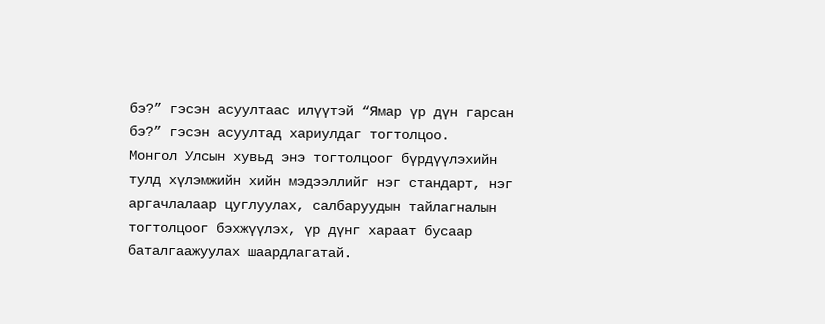бэ?” гэсэн асуултаас илүүтэй “Ямар үр дүн гарсан бэ?” гэсэн асуултад хариулдаг тогтолцоо.
Монгол Улсын хувьд энэ тогтолцоог бүрдүүлэхийн тулд хүлэмжийн хийн мэдээллийг нэг стандарт, нэг аргачлалаар цуглуулах, салбаруудын тайлагналын тогтолцоог бэхжүүлэх, үр дүнг хараат бусаар баталгаажуулах шаардлагатай.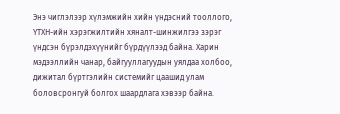Энэ чиглэлээр хүлэмжийн хийн үндэсний тооллого, ҮТХН-ийн хэрэгжилтийн хяналт-шинжилгээ зэрэг үндсэн бүрэлдэхүүнийг бүрдүүлээд байна. Харин мэдээллийн чанар, байгууллагуудын уялдаа холбоо, дижитал бүртгэлийн системийг цаашид улам боловсронгуй болгох шаардлага хэвээр байна.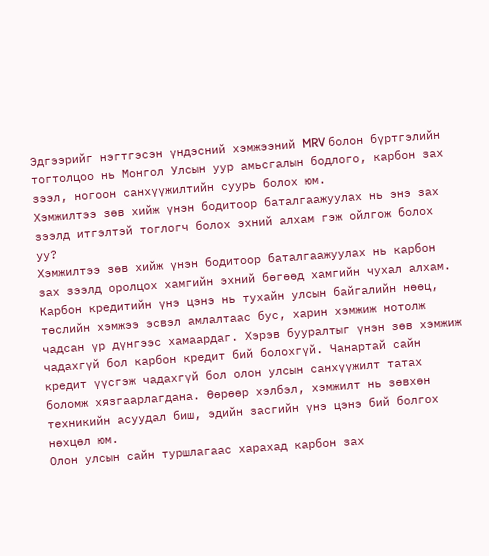Эдгээрийг нэгтгэсэн үндэсний хэмжээний MRV болон бүртгэлийн тогтолцоо нь Монгол Улсын уур амьсгалын бодлого, карбон зах зээл, ногоон санхүүжилтийн суурь болох юм.
Хэмжилтээ зөв хийж үнэн бодитоор баталгаажуулах нь энэ зах зээлд итгэлтэй тоглогч болох эхний алхам гэж ойлгож болох уу?
Хэмжилтээ зөв хийж үнэн бодитоор баталгаажуулах нь карбон зах зээлд оролцох хамгийн эхний бөгөөд хамгийн чухал алхам. Карбон кредитийн үнэ цэнэ нь тухайн улсын байгалийн нөөц, төслийн хэмжээ эсвэл амлалтаас бус, харин хэмжиж нотолж чадсан үр дүнгээс хамаардаг. Хэрэв бууралтыг үнэн зөв хэмжиж чадахгүй бол карбон кредит бий болохгүй. Чанартай сайн кредит үүсгэж чадахгүй бол олон улсын санхүүжилт татах боломж хязгаарлагдана. Өөрөөр хэлбэл, хэмжилт нь зөвхөн техникийн асуудал биш, эдийн засгийн үнэ цэнэ бий болгох нөхцөл юм.
Олон улсын сайн туршлагаас харахад карбон зах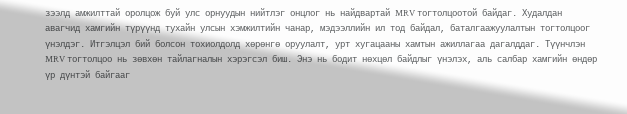зээлд амжилттай оролцож буй улс орнуудын нийтлэг онцлог нь найдвартай MRV тогтолцоотой байдаг. Худалдан авагчид хамгийн түрүүнд тухайн улсын хэмжилтийн чанар, мэдээллийн ил тод байдал, баталгаажуулалтын тогтолцоог үнэлдэг. Итгэлцэл бий болсон тохиолдолд хөрөнгө оруулалт, урт хугацааны хамтын ажиллагаа дагалддаг. Түүнчлэн MRV тогтолцоо нь зөвхөн тайлагналын хэрэгсэл биш. Энэ нь бодит нөхцөл байдлыг үнэлэх, аль салбар хамгийн өндөр үр дүнтэй байгааг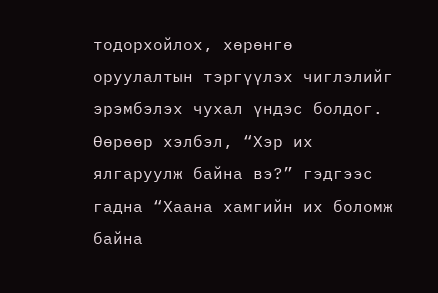тодорхойлох, хөрөнгө оруулалтын тэргүүлэх чиглэлийг эрэмбэлэх чухал үндэс болдог. Өөрөөр хэлбэл, “Хэр их ялгаруулж байна вэ?” гэдгээс гадна “Хаана хамгийн их боломж байна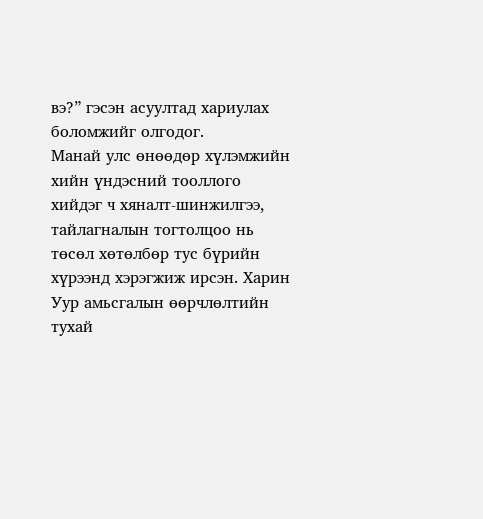вэ?” гэсэн асуултад хариулах боломжийг олгодог.
Манай улс өнөөдөр хүлэмжийн хийн үндэсний тооллого хийдэг ч хяналт-шинжилгээ, тайлагналын тогтолцоо нь төсөл хөтөлбөр тус бүрийн хүрээнд хэрэгжиж ирсэн. Харин Уур амьсгалын өөрчлөлтийн тухай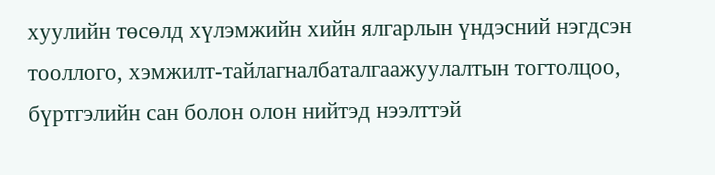хуулийн төсөлд хүлэмжийн хийн ялгарлын үндэсний нэгдсэн тооллого, хэмжилт-тайлагналбаталгаажуулалтын тогтолцоо, бүртгэлийн сан болон олон нийтэд нээлттэй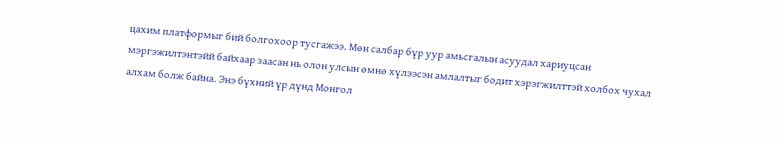цахим платформыг бий болгохоор тусгажээ. Мөн салбар бүр уур амьсгалын асуудал хариуцсан мэргэжилтэнтэйй байхаар заасан нь олон улсын өмнө хүлээсэн амлалтыг бодит хэрэгжилттэй холбох чухал алхам болж байна. Энэ бүхний үр дүнд Монгол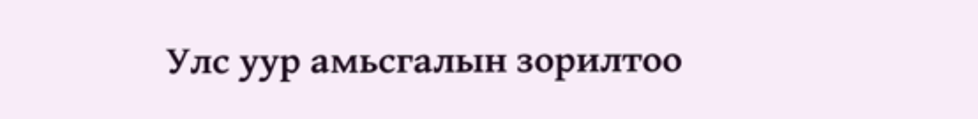Улс уур амьсгалын зорилтоо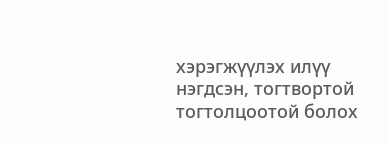хэрэгжүүлэх илүү нэгдсэн, тогтвортой тогтолцоотой болох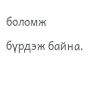боломж бүрдэж байна.